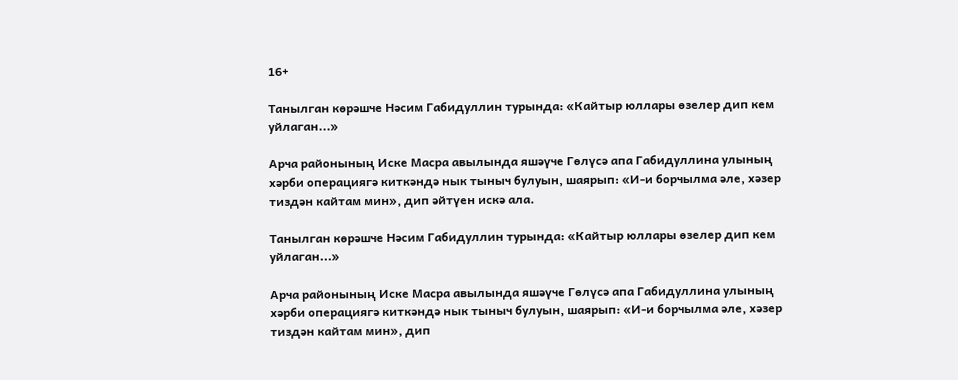16+

Танылган көрәшче Нәсим Габидуллин турында: «Кайтыр юллары өзелер дип кем уйлаган...»

Арча районының Иске Масра авылында яшәүче Гөлүсә апа Габидуллина улының хәрби операциягә киткәндә нык тыныч булуын, шаярып: «И-и борчылма әле, хәзер тиздән кайтам мин», дип әйтүен искә ала.

Танылган көрәшче Нәсим Габидуллин турында: «Кайтыр юллары өзелер дип кем уйлаган...»

Арча районының Иске Масра авылында яшәүче Гөлүсә апа Габидуллина улының хәрби операциягә киткәндә нык тыныч булуын, шаярып: «И-и борчылма әле, хәзер тиздән кайтам мин», дип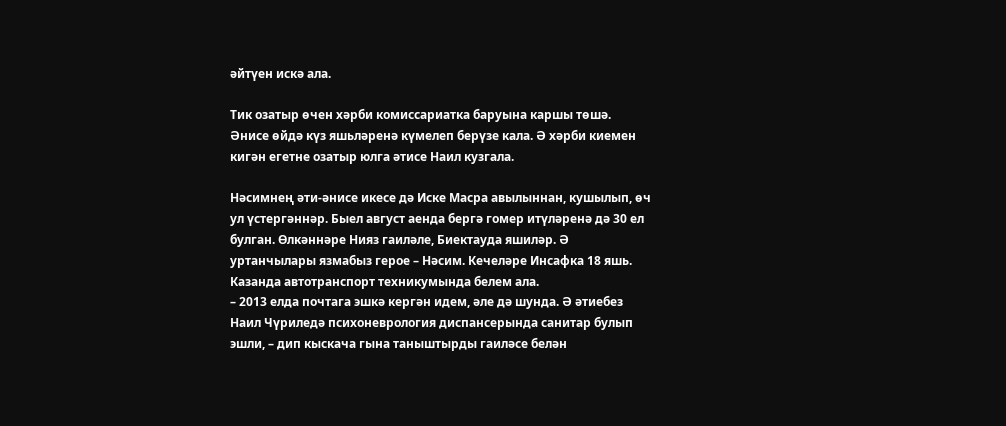әйтүен искә ала.

Тик озатыр өчен хәрби комиссариатка баруына каршы төшә. Әнисе өйдә күз яшьләренә күмелеп берүзе кала. Ә хәрби киемен кигән егетне озатыр юлга әтисе Наил кузгала.

Нәсимнең әти-әнисе икесе дә Иске Масра авылыннан, кушылып, өч ул үстергәннәр. Быел август аенда бергә гомер итүләренә дә 30 ел булган. Өлкәннәре Нияз гаиләле, Биектауда яшиләр. Ә уртанчылары язмабыз герое – Нәсим. Кечеләре Инсафка 18 яшь. Казанда автотранспорт техникумында белем ала.
– 2013 елда почтага эшкә кергән идем, әле дә шунда. Ә әтиебез Наил Чүриледә психоневрология диспансерында санитар булып эшли, – дип кыскача гына таныштырды гаиләсе белән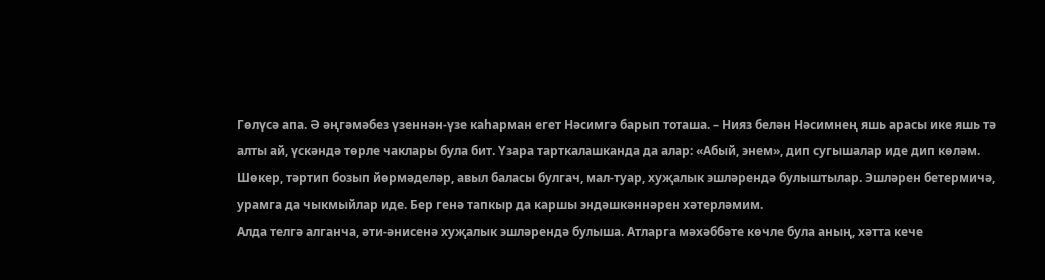Гөлүсә апа. Ә әңгәмәбез үзеннән-үзе каһарман егет Нәсимгә барып тоташа. – Нияз белән Нәсимнең яшь арасы ике яшь тә алты ай, үскәндә төрле чаклары була бит. Үзара тарткалашканда да алар: «Абый, энем», дип сугышалар иде дип көләм. Шөкер, тәртип бозып йөрмәделәр, авыл баласы булгач, мал-туар, хуҗалык эшләрендә булыштылар. Эшләрен бетермичә, урамга да чыкмыйлар иде. Бер генә тапкыр да каршы эндәшкәннәрен хәтерләмим.
Алда телгә алганча, әти-әнисенә хуҗалык эшләрендә булыша. Атларга мәхәббәте көчле була аның, хәтта кече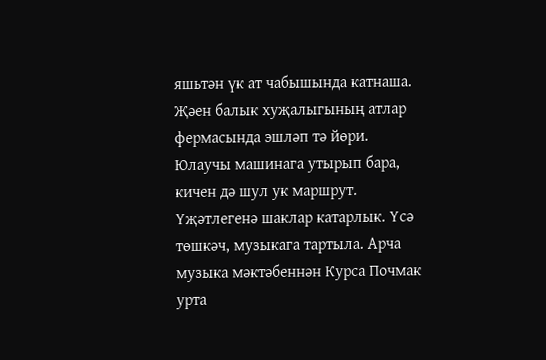яшьтән үк ат чабышында катнаша. Җәен балык хуҗалыгының атлар фермасында эшләп тә йөри. Юлаучы машинага утырып бара, кичен дә шул ук маршрут. Үҗәтлегенә шаклар катарлык. Үсә төшкәч, музыкага тартыла. Арча музыка мәктәбеннән Курса Почмак урта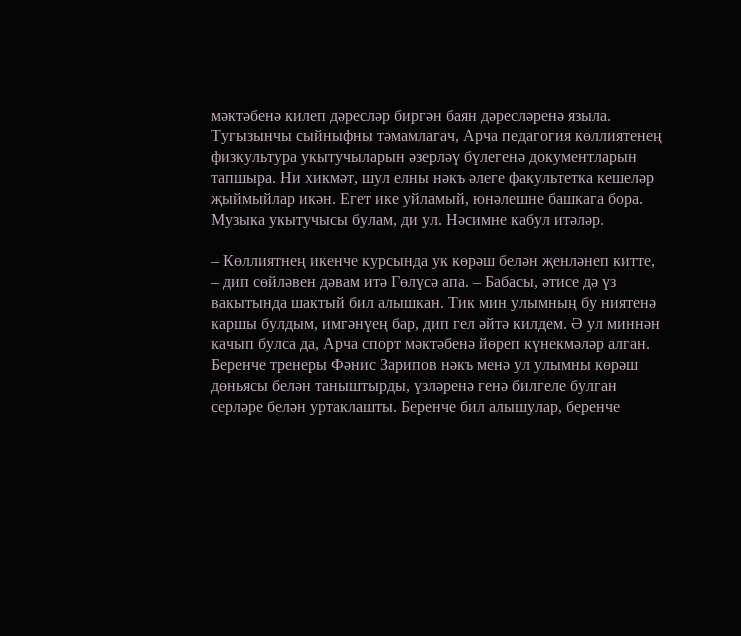мәктәбенә килеп дәресләр биргән баян дәресләренә языла. Тугызынчы сыйныфны тәмамлагач, Арча педагогия көллиятенең физкультура укытучыларын әзерләү бүлегенә документларын тапшыра. Ни хикмәт, шул елны нәкъ әлеге факультетка кешеләр җыймыйлар икән. Егет ике уйламый, юнәлешне башкага бора. Музыка укытучысы булам, ди ул. Нәсимне кабул итәләр.

– Көллиятнең икенче курсында ук көрәш белән җенләнеп китте, – дип сөйләвен дәвам итә Гөлүсә апа. – Бабасы, әтисе дә үз вакытында шактый бил алышкан. Тик мин улымның бу ниятенә каршы булдым, имгәнүең бар, дип гел әйтә килдем. Ә ул миннән качып булса да, Арча спорт мәктәбенә йөреп күнекмәләр алган. Беренче тренеры Фәнис Зарипов нәкъ менә ул улымны көрәш дөньясы белән таныштырды, үзләренә генә билгеле булган серләре белән уртаклашты. Беренче бил алышулар, беренче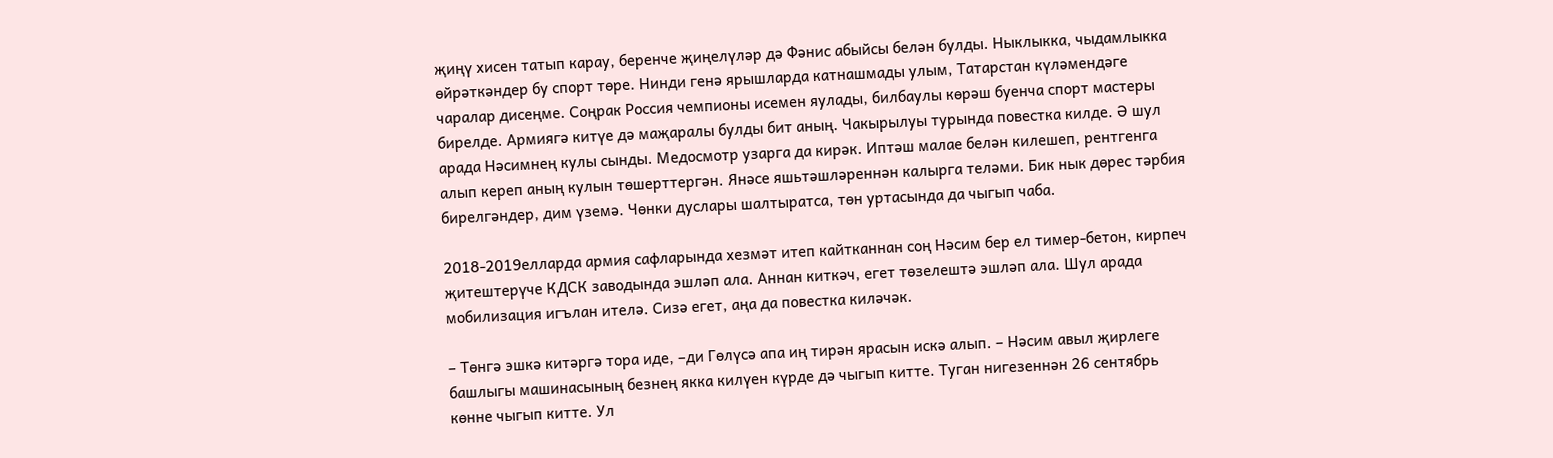җиңү хисен татып карау, беренче җиңелүләр дә Фәнис абыйсы белән булды. Ныклыкка, чыдамлыкка өйрәткәндер бу спорт төре. Нинди генә ярышларда катнашмады улым, Татарстан күләмендәге чаралар дисеңме. Соңрак Россия чемпионы исемен яулады, билбаулы көрәш буенча спорт мастеры бирелде. Армиягә китүе дә маҗаралы булды бит аның. Чакырылуы турында повестка килде. Ә шул арада Нәсимнең кулы сынды. Медосмотр узарга да кирәк. Иптәш малае белән килешеп, рентгенга алып кереп аның кулын төшерттергән. Янәсе яшьтәшләреннән калырга теләми. Бик нык дөрес тәрбия бирелгәндер, дим үземә. Чөнки дуслары шалтыратса, төн уртасында да чыгып чаба.

2018-2019елларда армия сафларында хезмәт итеп кайтканнан соң Нәсим бер ел тимер-бетон, кирпеч җитештерүче КДСК заводында эшләп ала. Аннан киткәч, егет төзелештә эшләп ала. Шул арада мобилизация игълан ителә. Сизә егет, аңа да повестка киләчәк.

– Төнгә эшкә китәргә тора иде, –ди Гөлүсә апа иң тирән ярасын искә алып. – Нәсим авыл җирлеге башлыгы машинасының безнең якка килүен күрде дә чыгып китте. Туган нигезеннән 26 сентябрь көнне чыгып китте. Ул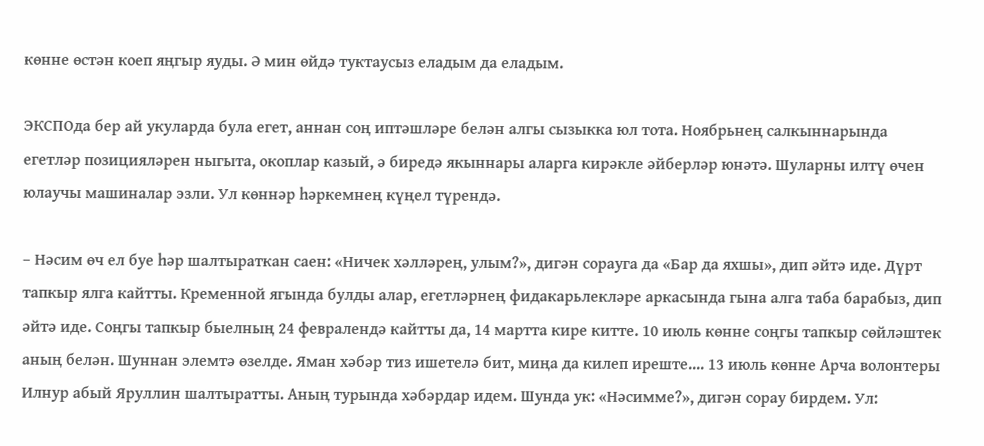көнне өстән коеп яңгыр яуды. Ә мин өйдә туктаусыз еладым да еладым.

ЭКСПОда бер ай укуларда була егет, аннан соң иптәшләре белән алгы сызыкка юл тота. Ноябрьнең салкыннарында егетләр позицияләрен ныгыта, окоплар казый, ә биредә якыннары аларга кирәкле әйберләр юнәтә. Шуларны илтү өчен юлаучы машиналар эзли. Ул көннәр һәркемнең күңел түрендә.

– Нәсим өч ел буе һәр шалтыраткан саен: «Ничек хәлләрең, улым?», дигән сорауга да «Бар да яхшы», дип әйтә иде. Дүрт тапкыр ялга кайтты. Кременной ягында булды алар, егетләрнең фидакарьлекләре аркасында гына алга таба барабыз, дип әйтә иде. Соңгы тапкыр быелның 24 февралендә кайтты да, 14 мартта кире китте. 10 июль көнне соңгы тапкыр сөйләштек аның белән. Шуннан элемтә өзелде. Яман хәбәр тиз ишетелә бит, миңа да килеп иреште.... 13 июль көнне Арча волонтеры Илнур абый Яруллин шалтыратты. Аның турында хәбәрдар идем. Шунда ук: «Нәсимме?», дигән сорау бирдем. Ул: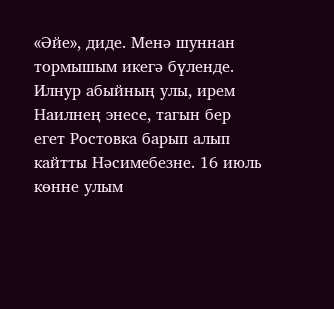«Әйе», диде. Менә шуннан тормышым икегә бүленде. Илнур абыйның улы, ирем Наилнең энесе, тагын бер егет Ростовка барып алып кайтты Нәсимебезне. 16 июль көнне улым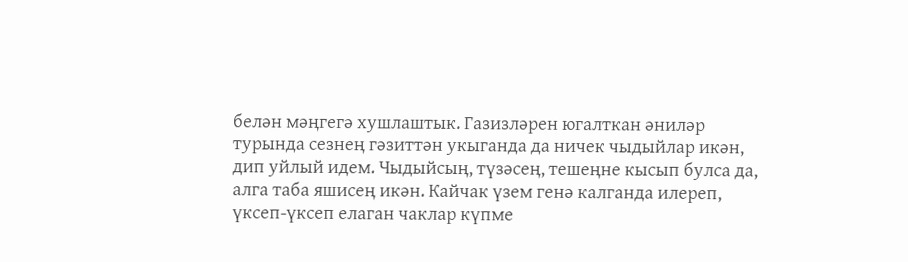белән мәңгегә хушлаштык. Газизләрен югалткан әниләр турында сезнең гәзиттән укыганда да ничек чыдыйлар икән, дип уйлый идем. Чыдыйсың, түзәсең, тешеңне кысып булса да, алга таба яшисең икән. Кайчак үзем генә калганда илереп, үксеп-үксеп елаган чаклар күпме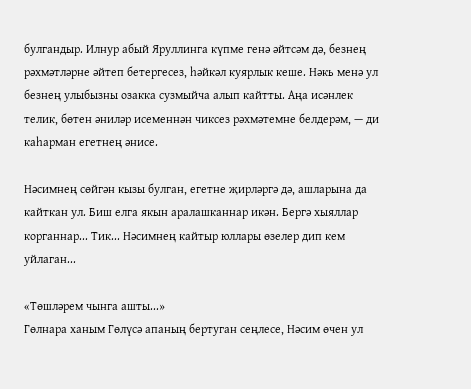булгандыр. Илнур абый Яруллинга күпме генә әйтсәм дә, безнең рәхмәтләрне әйтеп бетергесез, һәйкәл куярлык кеше. Нәкь менә ул безнең улыбызны озакка сузмыйча алып кайтты. Аңа исәнлек телик, бөтен әниләр исеменнән чиксез рәхмәтемне белдерәм, — ди каһарман егетнең әнисе.

Нәсимнең сөйгән кызы булган, егетне җирләргә дә, ашларына да кайткан ул. Биш елга якын аралашканнар икән. Бергә хыяллар корганнар... Тик... Нәсимнең кайтыр юллары өзелер дип кем уйлаган...

«Төшләрем чынга ашты...»
Гөлнара ханым Гөлүсә апаның бертуган сеңлесе, Нәсим өчен ул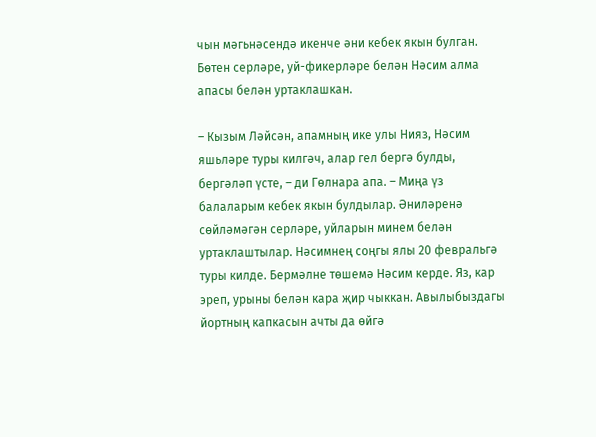чын мәгьнәсендә икенче әни кебек якын булган. Бөтен серләре, уй-фикерләре белән Нәсим алма апасы белән уртаклашкан.

– Кызым Ләйсән, апамның ике улы Нияз, Нәсим яшьләре туры килгәч, алар гел бергә булды, бергәләп үсте, – ди Гөлнара апа. – Миңа үз балаларым кебек якын булдылар. Әниләренә сөйләмәгән серләре, уйларын минем белән уртаклаштылар. Нәсимнең соңгы ялы 20 февральгә туры килде. Бермәлне төшемә Нәсим керде. Яз, кар эреп, урыны белән кара җир чыккан. Авылыбыздагы йортның капкасын ачты да өйгә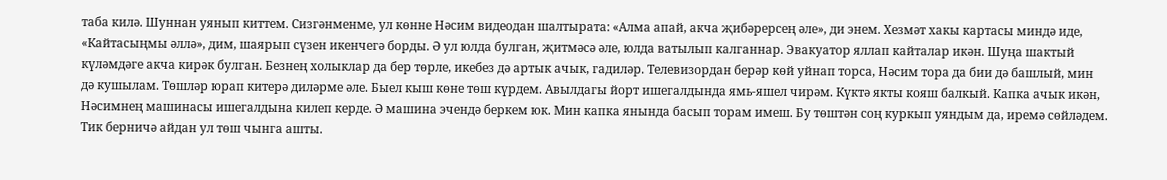таба килә. Шуннан уянып киттем. Сизгәнменме, ул көнне Нәсим видеодан шалтырата: «Алма апай, акча җибәрерсең әле», ди энем. Хезмәт хакы картасы миндә иде, «Кайтасыңмы әллә», дим, шаярып сүзен икенчегә борды. Ә ул юлда булган, җитмәсә әле, юлда ватылып калганнар. Эвакуатор яллап кайталар икән. Шуңа шактый күләмдәге акча кирәк булган. Безнең холыклар да бер төрле, икебез дә артык ачык, гадиләр. Телевизордан берәр көй уйнап торса, Нәсим тора да бии дә башлый, мин дә кушылам. Төшләр юрап китерә диләрме әле. Быел кыш көне төш күрдем. Авылдагы йорт ишегалдында ямь-яшел чирәм. Күктә якты кояш балкый. Капка ачык икән, Нәсимнең машинасы ишегалдына килеп керде. Ә машина эчендә беркем юк. Мин капка янында басып торам имеш. Бу төштән соң куркып уяндым да, иремә сөйләдем. Тик берничә айдан ул төш чынга ашты.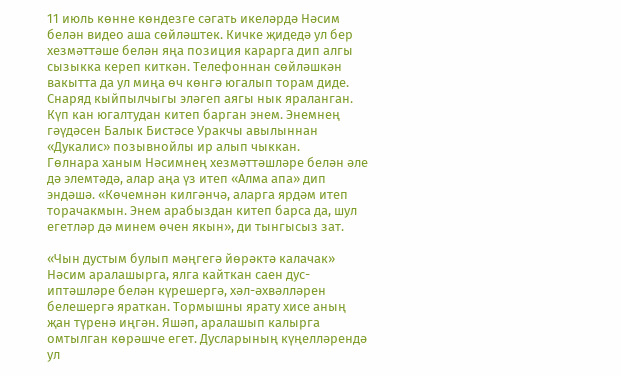11 июль көнне көндезге сәгать икеләрдә Нәсим белән видео аша сөйләштек. Кичке җидедә ул бер хезмәттәше белән яңа позиция карарга дип алгы сызыкка кереп киткән. Телефоннан сөйләшкән вакытта да ул миңа өч көнгә югалып торам диде. Снаряд кыйпылчыгы эләгеп аягы нык яраланган. Күп кан югалтудан китеп барган энем. Энемнең гәүдәсен Балык Бистәсе Уракчы авылыннан «Дукалис» позывнойлы ир алып чыккан.
Гөлнара ханым Нәсимнең хезмәттәшләре белән әле дә элемтәдә, алар аңа үз итеп «Алма апа» дип эндәшә. «Көчемнән килгәнчә, аларга ярдәм итеп торачакмын. Энем арабыздан китеп барса да, шул егетләр дә минем өчен якын», ди тынгысыз зат.

«Чын дустым булып мәңгегә йөрәктә калачак»
Нәсим аралашырга, ялга кайткан саен дус-иптәшләре белән күрешергә, хәл-әхвәлләрен белешергә яраткан. Тормышны ярату хисе аның җан түренә иңгән. Яшәп, аралашып калырга омтылган көрәшче егет. Дусларының күңелләрендә ул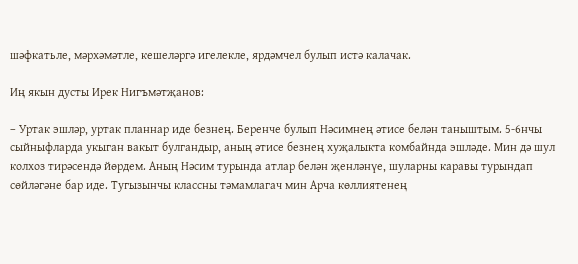шәфкатьле, мәрхәмәтле, кешеләргә игелекле, ярдәмчел булып истә калачак.

Иң якын дусты Ирек Нигъмәтҗанов:

– Уртак эшләр, уртак планнар иде безнең. Беренче булып Нәсимнең әтисе белән таныштым. 5-6нчы сыйныфларда укыган вакыт булгандыр, аның әтисе безнең хуҗалыкта комбайнда эшләде. Мин дә шул колхоз тирәсендә йөрдем. Аның Нәсим турында атлар белән җенләнүе, шуларны каравы турындап сөйләгәне бар иде. Тугызынчы классны тәмамлагач мин Арча көллиятенең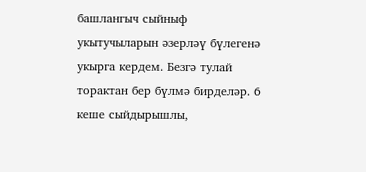башлангыч сыйныф укытучыларын әзерләү бүлегенә укырга кердем. Безгә тулай торактан бер бүлмә бирделәр. 6 кеше сыйдырышлы,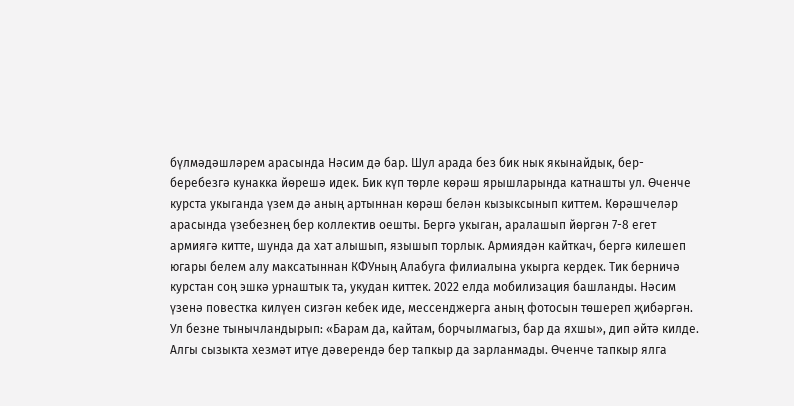бүлмәдәшләрем арасында Нәсим дә бар. Шул арада без бик нык якынайдык, бер-беребезгә кунакка йөрешә идек. Бик күп төрле көрәш ярышларында катнашты ул. Өченче курста укыганда үзем дә аның артыннан көрәш белән кызыксынып киттем. Көрәшчеләр арасында үзебезнең бер коллектив оешты. Бергә укыган, аралашып йөргән 7-8 егет армиягә китте, шунда да хат алышып, язышып торлык. Армиядән кайткач, бергә килешеп югары белем алу максатыннан КФУның Алабуга филиалына укырга кердек. Тик берничә курстан соң эшкә урнаштык та, укудан киттек. 2022 елда мобилизация башланды. Нәсим үзенә повестка килүен сизгән кебек иде, мессенджерга аның фотосын төшереп җибәргән. Ул безне тынычландырып: «Барам да, кайтам, борчылмагыз, бар да яхшы», дип әйтә килде. Алгы сызыкта хезмәт итүе дәверендә бер тапкыр да зарланмады. Өченче тапкыр ялга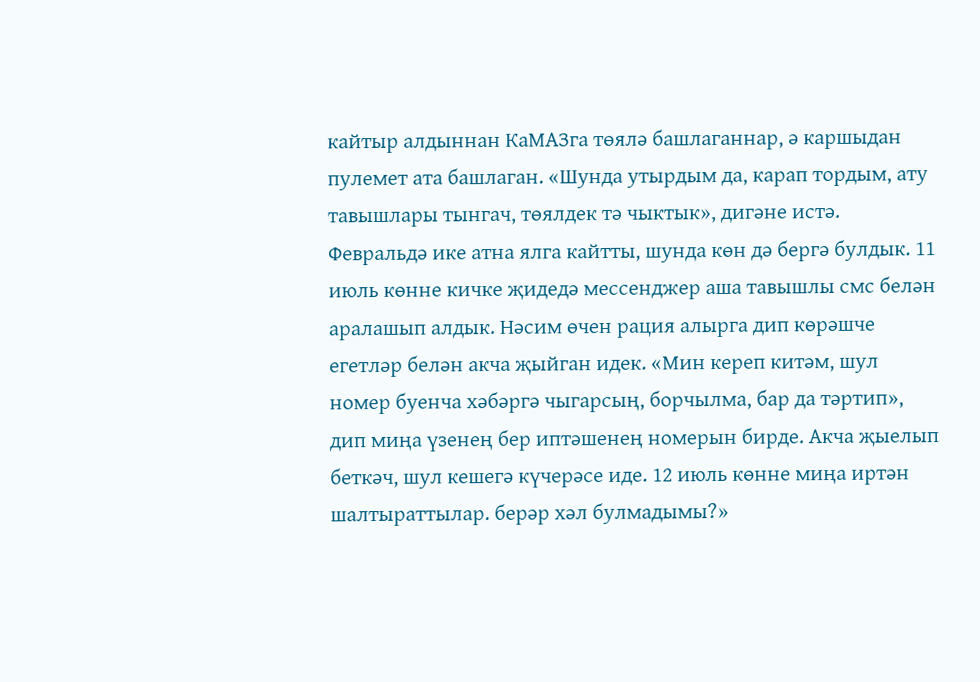кайтыр алдыннан КаМАЗга төялә башлаганнар, ә каршыдан пулемет ата башлаган. «Шунда утырдым да, карап тордым, ату тавышлары тынгач, төялдек тә чыктык», дигәне истә. Февральдә ике атна ялга кайтты, шунда көн дә бергә булдык. 11 июль көнне кичке җидедә мессенджер аша тавышлы смс белән аралашып алдык. Нәсим өчен рация алырга дип көрәшче егетләр белән акча җыйган идек. «Мин кереп китәм, шул номер буенча хәбәргә чыгарсың, борчылма, бар да тәртип», дип миңа үзенең бер иптәшенең номерын бирде. Акча җыелып беткәч, шул кешегә күчерәсе иде. 12 июль көнне миңа иртән шалтыраттылар. берәр хәл булмадымы?»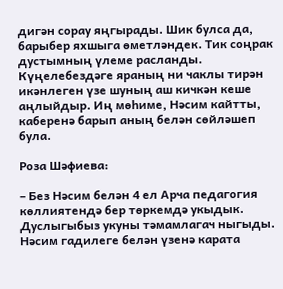дигән сорау яңгырады. Шик булса да, барыбер яхшыга өметләндек. Тик соңрак дустымның үлеме расланды. Күңелебездәге яраның ни чаклы тирән икәнлеген үзе шуның аш кичкән кеше аңлыйдыр. Иң мөһиме, Нәсим кайтты, каберенә барып аның белән сөйләшеп була.

Роза Шәфиева:

– Без Нәсим белән 4 ел Арча педагогия көллиятендә бер төркемдә укыдык. Дуслыгыбыз укуны тәмамлагач ныгыды. Нәсим гадилеге белән үзенә карата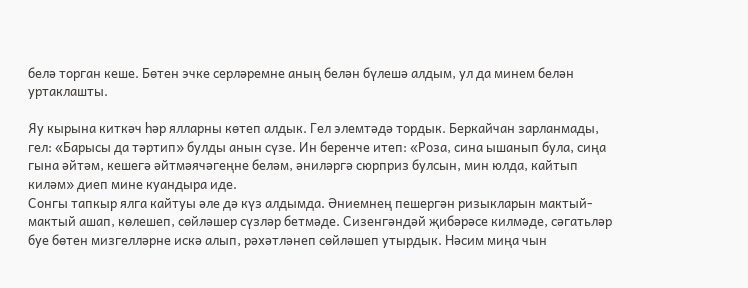белә торган кеше. Бөтен эчке серләремне аның белән бүлешә алдым, ул да минем белән уртаклашты.

Яу кырына киткәч hәр ялларны көтеп алдык. Гел элемтәдә тордык. Беркайчан зарланмады, гел: «Барысы да тәртип» булды анын сүзе. Ин беренче итеп: «Роза, сина ышанып була, сиңа гына әйтәм, кешегә әйтмәячәгеңне беләм, әниләргә сюрприз булсын, мин юлда, кайтып киләм» диеп мине куандыра иде.
Сонгы тапкыр ялга кайтуы әле дә күз алдымда. Әниемнең пешергән ризыкларын мактый-мактый ашап, көлешеп, сөйләшер сүзләр бетмәде. Сизенгәндәй җибәрәсе килмәде, сәгатьләр буе бөтен мизгелләрне искә алып, рәхәтләнеп сөйләшеп утырдык. Нәсим миңа чын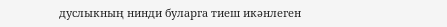дуслыкның нинди буларга тиеш икәнлеген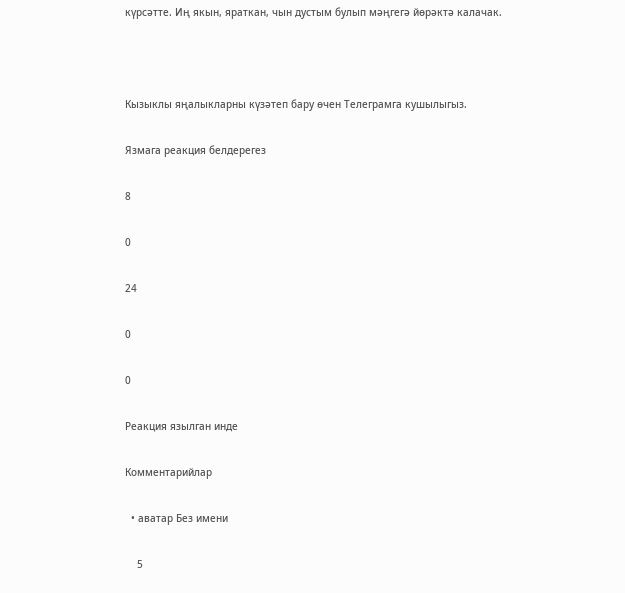күрсәтте. Иң якын, яраткан, чын дустым булып мәңгегә йөрәктә калачак.



Кызыклы яңалыкларны күзәтеп бару өчен Телеграмга кушылыгыз.

Язмага реакция белдерегез

8

0

24

0

0

Реакция язылган инде

Комментарийлар

  • аватар Без имени

    5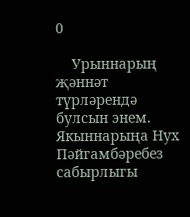0

    Урыннарың җәннәт түрләрендә булсын энем. Якыннарыңа Нух Пәйгамбәребез сабырлыгы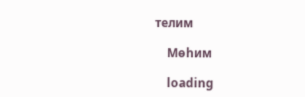телим

    Мөһим

    loading